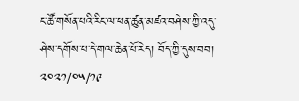ང་ཚོ་གསོན་པའི་རིང་ལ་ཕན་ཚུན་མཛའ་བཤེས་ཀྱི་འདུ་ཤེས་དགོས་པ་དེ་གལ་ཆེན་པོ་རེད། བོད་ཀྱི་དུས་བབ། ༢༠༢༡/༠༥/༡༩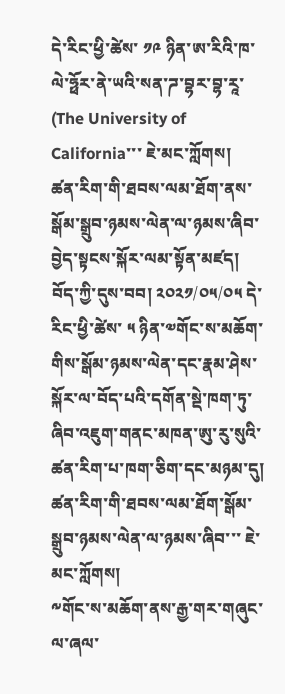དེ་རིང་ཕྱི་ཚེས་ ༡༩ ཉིན་ཨ་རིའི་ཁ་ལེ་ཧྥོར་ནེ་ཡའི་སན་ཌ་བྷར་བྷ་རཱ་ (The University of California་་་ ཇེ་མང་ཀློགས།
ཚན་རིག་གི་ཐབས་ལམ་ཐོག་ནས་སྒོམ་སྒྲུབ་ཉམས་ལེན་ལ་ཉམས་ཞིབ་བྱེད་སྟངས་སྐོར་ལམ་སྟོན་མཛད། བོད་ཀྱི་དུས་བབ། ༢༠༢༡/༠༥/༠༥ དེ་རིང་ཕྱི་ཚེས་ ༥ ཉིན་༧གོང་ས་མཆོག་གིས་སྒོམ་ཉམས་ལེན་དང་རྣམ་ཤེས་སྐོར་ལ་བོད་པའི་དགོན་སྡེ་ཁག་ཏུ་ཞིབ་འཇུག་གནང་མཁན་ཨུ་རུ་སུའི་ཚན་རིག་པ་ཁག་ཅིག་དང་མཉམ་དུ། ཚན་རིག་གི་ཐབས་ལམ་ཐོག་སྒོམ་སྒྲུབ་ཉམས་ལེན་ལ་ཉམས་ཞིབ་་་ ཇེ་མང་ཀློགས།
༸གོང་ས་མཆོག་ནས་རྒྱ་གར་གཞུང་ལ་ཞལ་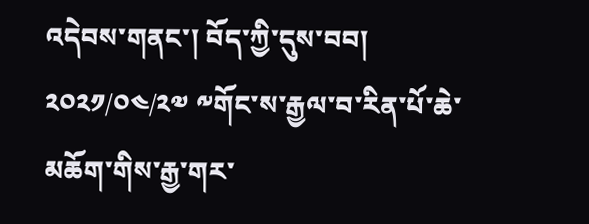འདེབས་གནང་། བོད་ཀྱི་དུས་བབ། ༢༠༢༡/༠༤/༢༧ ༸གོང་ས་རྒྱལ་བ་རིན་པོ་ཆེ་མཆོག་གིས་རྒྱ་གར་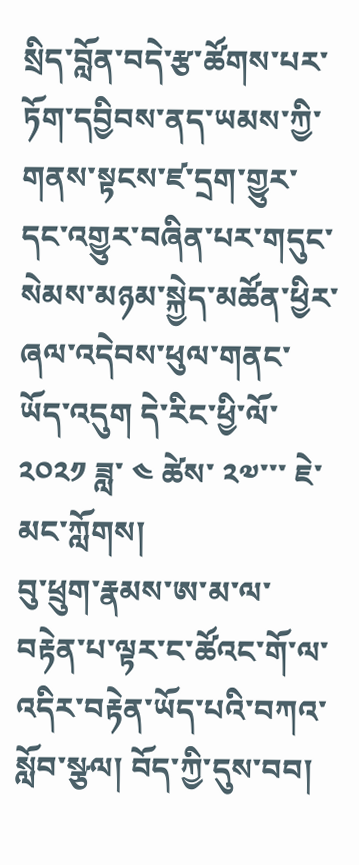སྲིད་བློན་བདེ་རྩ་ཚོགས་པར་ཏོག་དབྱིབས་ནད་ཡམས་ཀྱི་གནས་སྟངས་ཛ་དྲག་གྱུར་དང་འགྱུར་བཞིན་པར་གདུང་སེམས་མཉམ་སྐྱེད་མཚོན་ཕྱིར་ཞལ་འདེབས་ཕུལ་གནང་ཡོད་འདུག དེ་རིང་ཕྱི་ལོ་ ༢༠༢༡ ཟླ་ ༤ ཚེས་ ༢༧་་་ ཇེ་མང་ཀློགས།
བུ་ཕྲུག་རྣམས་ཨ་མ་ལ་བརྟེན་པ་ལྟར་ང་ཚོའང་གོ་ལ་འདིར་བརྟེན་ཡོད་པའི་བཀའ་སློབ་སྩལ། བོད་ཀྱི་དུས་བབ།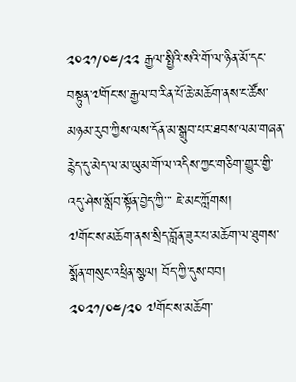༢༠༢༡/༠༤/༢༢ རྒྱལ་སྤྱིའི་སའི་གོ་ལ་ཉིན་མོ་དང་བསྟུན་༧གོང་ས་རྒྱལ་བ་རིན་པོ་ཆེ་མཆོག་ནས་ང་ཚོས་མཉམ་རུབ་ཀྱིས་ལས་དོན་མ་སྒྲུབ་པར་ཐབས་ལམ་གཞན་རྙེད་དུ་མེད་ལ་མ་ཡུམ་གོ་ལ་འདིས་ཀྱང་གཅིག་གྱུར་གྱི་འདུ་ཤེས་སློབ་སྟོན་བྱེད་ཀྱི་་་ ཇེ་མང་ཀློགས།
༧གོང་ས་མཆོག་ནས་སྲིད་བློན་ཟུར་པ་མཆོག་ལ་ཐུགས་སྨོན་གསུང་འཕྲིན་སྩལ། བོད་ཀྱི་དུས་བབ། ༢༠༢༡/༠༤/༢༠ ༧གོང་ས་མཆོག་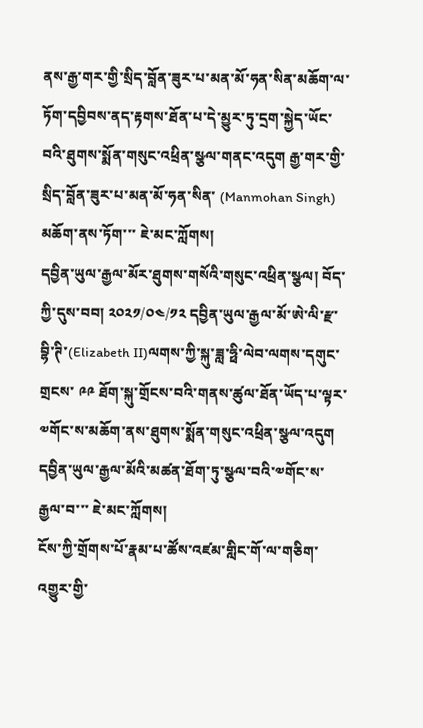ནས་རྒྱ་གར་གྱི་སྲིད་བློན་ཟུར་པ་མན་མོ་ཧན་སིན་མཆོག་ལ་ཏོག་དབྱིབས་ནད་རྟགས་ཐོན་པ་དེ་མྱུར་ཏུ་དྲག་སྐྱེད་ཡོང་བའི་ཐུགས་སྨོན་གསུང་འཕྲིན་སྩལ་གནང་འདུག རྒྱ་གར་གྱི་སྲིད་བློན་ཟུར་པ་མན་མོ་ཧན་སིན་ (Manmohan Singh) མཆོག་ནས་ཏོག་་་ ཇེ་མང་ཀློགས།
དབྱིན་ཡུལ་རྒྱལ་མོར་ཐུགས་གསོའི་གསུང་འཕྲིན་སྩལ། བོད་ཀྱི་དུས་བབ། ༢༠༢༡/༠༤/༡༢ དབྱིན་ཡུལ་རྒྱལ་མོ་ཨེ་ལི་རྫ་བྷི་ཊི་(Elizabeth II)ལགས་ཀྱི་སྐུ་ཟླ་ཧྥི་ལེབ་ལགས་དགུང་གྲངས་ ༩༩ ཐོག་སྐུ་གྲོངས་བའི་གནས་ཚུལ་ཐོན་ཡོད་པ་ལྟར་༧གོང་ས་མཆོག་ནས་ཐུགས་སྨོན་གསུང་འཕྲིན་སྩལ་འདུག དབྱིན་ཡུལ་རྒྱལ་མོའི་མཚན་ཐོག་ཏུ་སྩལ་བའི་༧གོང་ས་རྒྱལ་བ་་་ ཇེ་མང་ཀློགས།
ངོས་ཀྱི་གྲོགས་པོ་རྣམ་པ་ཚོས་འཛམ་གླིང་གོ་ལ་གཅིག་འགྱུར་གྱི་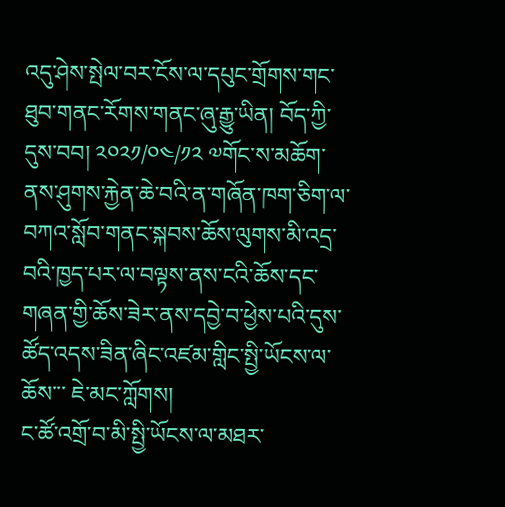འདུ་ཤེས་སྤེལ་བར་ངོས་ལ་དཔུང་གྲོགས་གང་ཐུབ་གནང་རོགས་གནང་ཞུ་རྒྱུ་ཡིན། བོད་ཀྱི་དུས་བབ། ༢༠༢༡/༠༤/༡༢ ༧གོང་ས་མཆོག་ནས་ཤུགས་རྐྱེན་ཆེ་བའི་ན་གཞོན་ཁག་ཅིག་ལ་བཀའ་སློབ་གནང་སྐབས་ཆོས་ལུགས་མི་འདྲ་བའི་ཁྱད་པར་ལ་བལྟས་ནས་ངའི་ཆོས་དང་གཞན་གྱི་ཆོས་ཟེར་ནས་དབྱེ་བ་ཕྱེས་པའི་དུས་ཚོད་འདས་ཟིན་ཞིང་འཛམ་གླིང་སྤྱི་ཡོངས་ལ་ཆོས་་་ ཇེ་མང་ཀློགས།
ང་ཚོ་འགྲོ་བ་མི་སྤྱི་ཡོངས་ལ་མཐར་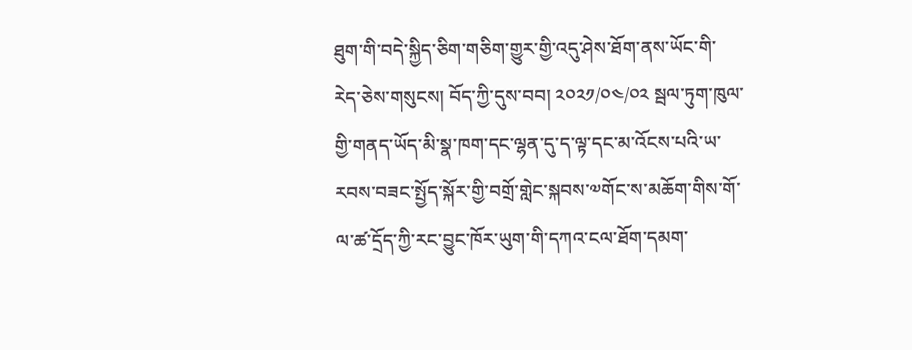ཐུག་གི་བདེ་སྐྱིད་ཅིག་གཅིག་གྱུར་གྱི་འདུ་ཤེས་ཐོག་ནས་ཡོང་གི་རེད་ཅེས་གསུངས། བོད་ཀྱི་དུས་བབ། ༢༠༢༡/༠༤/༠༢ སྦལ་ཏུག་ཁུལ་གྱི་གནད་ཡོད་མི་སྣ་ཁག་དང་ལྷན་དུ་ད་ལྟ་དང་མ་འོངས་པའི་ཡ་རབས་བཟང་སྤྱོད་སྐོར་གྱི་བགྲོ་གླེང་སྐབས་༧གོང་ས་མཆོག་གིས་གོ་ལ་ཚ་དྲོད་ཀྱི་རང་བྱུང་ཁོར་ཡུག་གི་དཀའ་ངལ་ཐོག་དམག་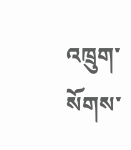འཁྲུག་སོགས་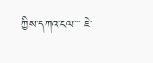ཀྱིས་དཀའ་ངལ་་་ ཇེ་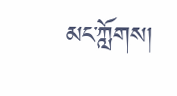མང་ཀློགས།